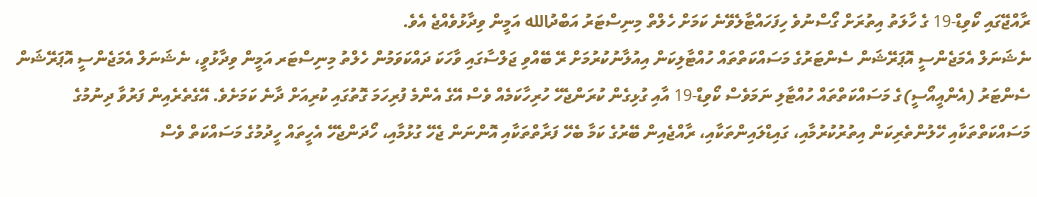ރާއްޖޭގައި ކޯވިޑް-19 ގެ ހާލަތު އިތުރަށް ގޯސްނުވެ ހިފަހައްޓާލެވޭނެ ކަމަށް ހެލްތް މިނިސްޓަރު އަބްދުالله އަމީން ވިދާޅުވެއްޖެ އެވެ.
ނެޝަނަލް އެމަޖެންސީ އޮޕަރޭޝަން ސެންޓަރުގެ މަސައްކަތްތައް ހުއްޓާލިކަން އިއުލާނުކުރުމަށް ރޭ ބޭއްވި ޖަލްސާގައި ވާހަކަ ދައްކަވަމުން ހެލްތު މިނިސްޓަރ އަމީން ވިދާޅުވީ، ނެޝަނަލް އެމަޖެންސީ އޮޕަރޭޝަން ސެންޓަރު (އެންއީއޯސީ)ގެ މަސައްކަތްތައް ހުއްޓާލި ނަމަވެސް ކޯވިޑް-19 އާއި ގުޅިގެން ކުރަންޖެހޭ ހުރިހާކަމެއް ވެސް އޭގެ އެންމެ ފުރިހަމަ ގޮތުގައި ކުރިއަށް ދާނެ ކަމަށެވެ. އޭގެތެރެއިން ފަރުވާ ދިނުމުގެ މަސައްކަތްތަކާއި ހޭލުންތެރިކަން އިތުރުކުރުމާއި، ގައިޑްލައިންތަކާއި، ރާއްޖެއިން ބޭރުގެ ކަމާ ބެހޭ ފަރާތްތަކާއި އޮންނަން ޖެހޭ ގުޅުމާއި، ހޯދަންޖެހޭ އެހީތައް ހީދުމުގެ މަސައްކަތް ވެސް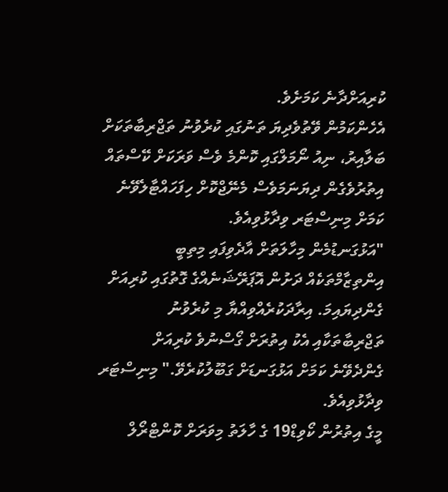ކުރިއަށްދާނެ ކަމަށެވެ.
އެހެންކަމުން ވޭތުވެދިޔަ ތަނުގައި ކުރެވުނު ތަޖްރިބާތަކަށް ބަލާއިރު، ނިއު ނޯމަލްގައި ކޮންމެ ވެސް ވަރަކަށް ކޭސްތައް އިތުރުވެގެން ދިޔަނަމަވެސް މެނޭޖްކޮށް ހިފަހައްޓާލެވޭނެ ކަމަށް މިނިސްޓަރ ވިދާޅުވިއެވެ.
"އަޅުގަނޑުމެން މިހާލަތަށް އާދެވިފައި މިތިބީ އިންތިޒާމްތަކެއް ދަށުން އޮޕަރޭޝަނެއްގެ ގޮތުގައި ކުރިއަށް ގެންދިޔައިމަ. އިރާދަކުރެއްވިއްޔާ މި ކުރެވުނު ތަޖްރިބާތަކާއި އެކު އިތުރަށް ގޯސްނުވެ ކުރިއަށް ގެންދެވޭނެ ކަމަށް އަޅުގަނޑަށް ގަބޫލުކުރެވޭ." މިނިސްޓަރ ވިދާޅުވިއެވެ.
މީގެ އިތުރުން ކޯވިޑް19 ގެ ހާލަތު މިވަރަށް ކޮންޓްރޯލް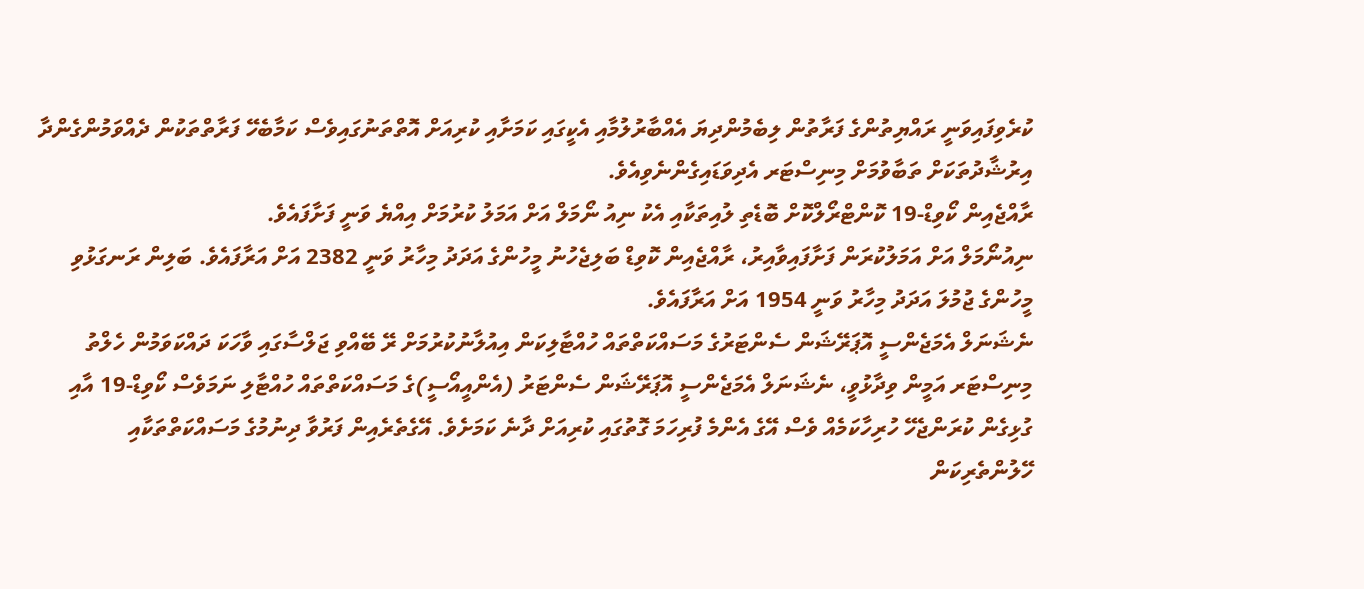ކުރެވިފައިވަނީ ރައްޔިތުންގެ ފަރާތުން ލިބެމުންދިޔަ އެއްބާރުލުމާއި އެކީގައި ކަމަށާއި ކުރިއަށް އޮތްތަނުގައިވެސް ކަމާބެހޭ ފަރާތްތަކުން ދެއްވަމުންގެންދާ އިރުޝާދުތަކަށް ތަބާވުމަށް މިނިސްޓަރ އެދިވަޑައިގެންނެވިއެވެ.
ރާއްޖެއިން ކޯވިޑް-19 ކޮންޓްރޯލްކޮށް ބޮޑެތި ލުއިތަކާއި އެކު ނިއު ނޯމަލް އަށް އަމަލު ކުރުމަށް އިއްޔެ ވަނީ ފަށާފައެވެ.
ނިއުނޯމަލް އަށް އަމަލުކުރަން ފަށާފައިވާއިރު، ރާއްޖެއިން ކޮވިޑް ބަލިޖެހުނު މީހުންގެ އަދަދު މިހާރު ވަނީ 2382 އަށް އަރާފައެވެ. ބަލިން ރަނގަޅުވި މީހުންގެ ޖުމުލަ އަދަދު މިހާރު ވަނީ 1954 އަށް އަރާފައެވެ.
ނެޝަނަލް އެމަޖެންސީ އޮޕަރޭޝަން ސެންޓަރުގެ މަސައްކަތްތައް ހުއްޓާލިކަން އިއުލާނުކުރުމަށް ރޭ ބޭއްވި ޖަލްސާގައި ވާހަކަ ދައްކަވަމުން ހެލްތު މިނިސްޓަރ އަމީން ވިދާޅުވީ، ނެޝަނަލް އެމަޖެންސީ އޮޕަރޭޝަން ސެންޓަރު (އެންއީއޯސީ)ގެ މަސައްކަތްތައް ހުއްޓާލި ނަމަވެސް ކޯވިޑް-19 އާއި ގުޅިގެން ކުރަންޖެހޭ ހުރިހާކަމެއް ވެސް އޭގެ އެންމެ ފުރިހަމަ ގޮތުގައި ކުރިއަށް ދާނެ ކަމަށެވެ. އޭގެތެރެއިން ފަރުވާ ދިނުމުގެ މަސައްކަތްތަކާއި ހޭލުންތެރިކަން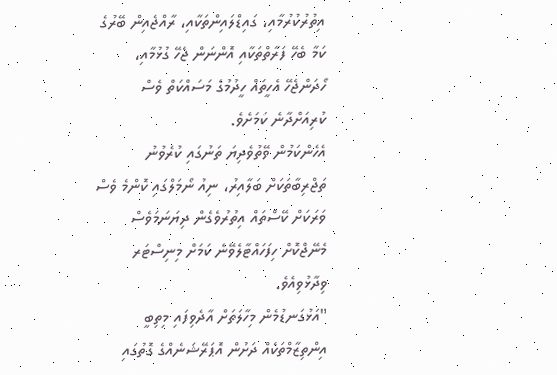އިތުރުކުރުމާއި، ގައިޑްލައިންތަކާއި، ރާއްޖެއިން ބޭރުގެ ކަމާ ބެހޭ ފަރާތްތަކާއި އޮންނަން ޖެހޭ ގުޅުމާއި، ހޯދަންޖެހޭ އެހީތައް ހީދުމުގެ މަސައްކަތް ވެސް ކުރިއަށްދާނެ ކަމަށެވެ.
އެހެންކަމުން ވޭތުވެދިޔަ ތަނުގައި ކުރެވުނު ތަޖްރިބާތަކަށް ބަލާއިރު، ނިއު ނޯމަލްގައި ކޮންމެ ވެސް ވަރަކަށް ކޭސްތައް އިތުރުވެގެން ދިޔަނަމަވެސް މެނޭޖްކޮށް ހިފަހައްޓާލެވޭނެ ކަމަށް މިނިސްޓަރ ވިދާޅުވިއެވެ.
"އަޅުގަނޑުމެން މިހާލަތަށް އާދެވިފައި މިތިބީ އިންތިޒާމްތަކެއް ދަށުން އޮޕަރޭޝަނެއްގެ ގޮތުގައި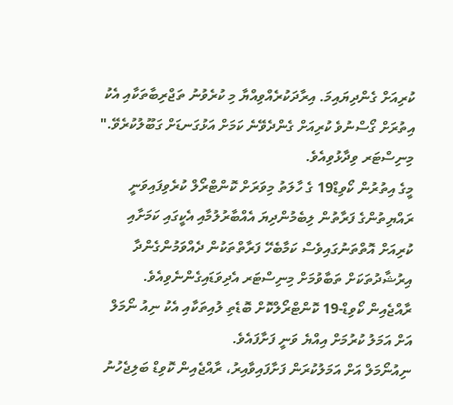ކުރިއަށް ގެންދިޔައިމަ. އިރާދަކުރެއްވިއްޔާ މި ކުރެވުނު ތަޖްރިބާތަކާއި އެކު އިތުރަށް ގޯސްނުވެ ކުރިއަށް ގެންދެވޭނެ ކަމަށް އަޅުގަނޑަށް ގަބޫލުކުރެވޭ." މިނިސްޓަރ ވިދާޅުވިއެވެ.
މީގެ އިތުރުން ކޯވިޑް19 ގެ ހާލަތު މިވަރަށް ކޮންޓްރޯލް ކުރެވިފައިވަނީ ރައްޔިތުންގެ ފަރާތުން ލިބެމުންދިޔަ އެއްބާރުލުމާއި އެކީގައި ކަމަށާއި ކުރިއަށް އޮތްތަނުގައިވެސް ކަމާބެހޭ ފަރާތްތަކުން ދެއްވަމުންގެންދާ އިރުޝާދުތަކަށް ތަބާވުމަށް މިނިސްޓަރ އެދިވަޑައިގެންނެވިއެވެ.
ރާއްޖެއިން ކޯވިޑް-19 ކޮންޓްރޯލްކޮށް ބޮޑެތި ލުއިތަކާއި އެކު ނިއު ނޯމަލް އަށް އަމަލު ކުރުމަށް އިއްޔެ ވަނީ ފަށާފައެވެ.
ނިއުނޯމަލް އަށް އަމަލުކުރަން ފަށާފައިވާއިރު، ރާއްޖެއިން ކޮވިޑް ބަލިޖެހުނު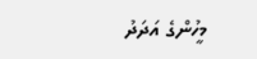މީހުންގެ އަދަދު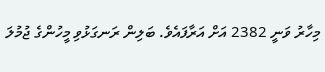މިހާރު ވަނީ 2382 އަށް އަރާފައެވެ. ބަލިން ރަނގަޅުވި މީހުންގެ ޖުމުލަ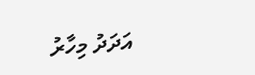އަދަދު މިހާރު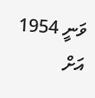ވަނީ 1954 އަށް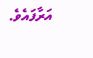އަރާފައެވެ.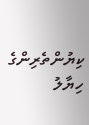ކިޔުންތެރިންގެ ހިޔާލު